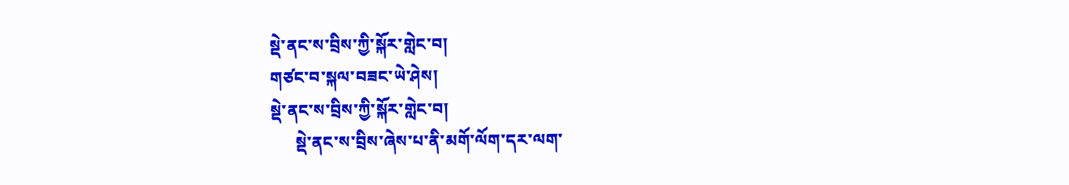སྡེ་ནང་ས་བྲིས་ཀྱི་སྐོར་གླེང་བ།
གཙང་བ་སྐལ་བཟང་ཡེ་ཤེས།
སྡེ་ནང་ས་བྲིས་ཀྱི་སྐོར་གླེང་བ།
      སྡེ་ནང་ས་བྲིས་ཞེས་པ་ནི་མགོ་ལོག་དར་ལག་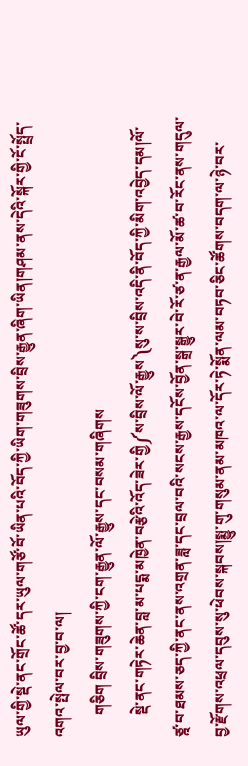ཡུལ་གྱི་སྡེ་ནང་གྲོང་ཚོ་དར་ཡུལ་གཙོ་བོ་ཡིན་པའི་བོད་ཀྱི་ཡིག་གཟུགས་བྲིས་རྒྱུན་ཞིག་ཡིན།གཤམ་ནས་དེའི་སྐོར་གྱི་ངོ་སྤྲོད་འགའ་སྤེལ་བར་བྱ་བ་ལ།
      གཅིག བྲིས་གཟུགས་ཀྱི་ངག་རྒྱུན་ལོ་རྒྱུས་དང་བསམ་གཞིགས
      སྡེ་ནང་གཏེར་ཆེན་བླ་མ་པདྨ་མཁྱེན་བརྩེའི་འོད་ཟེར་གྱི༼ས་བྲིས་ལོ་རྒྱུས༽སུ་ས་བྲིས་འདི་ནི་བོད་ཀྱི་མིག་འབྱེད་དམ།ལོ་ཙྰ་བ་ཐམས་ཅད་ཀྱི་ནང་ནས་འགྲན་ཟླ་དང་བྲལ་བའི་སངས་རྒྱས་དངོས་བྱོན་སྒྲ་སྒྱུར་བེ་རོ་ཙ་ན་རྒྱལ་མོ་ཚ་བ་རོང་ནས་གདུལ་བྱ་རྫོགས་འཕྲལ་དབུས་སུ་ཕེབས་སྐབས།སྨྱུ་གུ་གསུམ་ནམ་མཁའ་ལ་དོར་ཏེ་སྨོན་ལམ་བཏབ་ཅིང་ཚོགས་བདག་ལ་ཉེ་བར་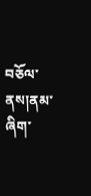བཅོལ་ནས།ནམ་ཞིག་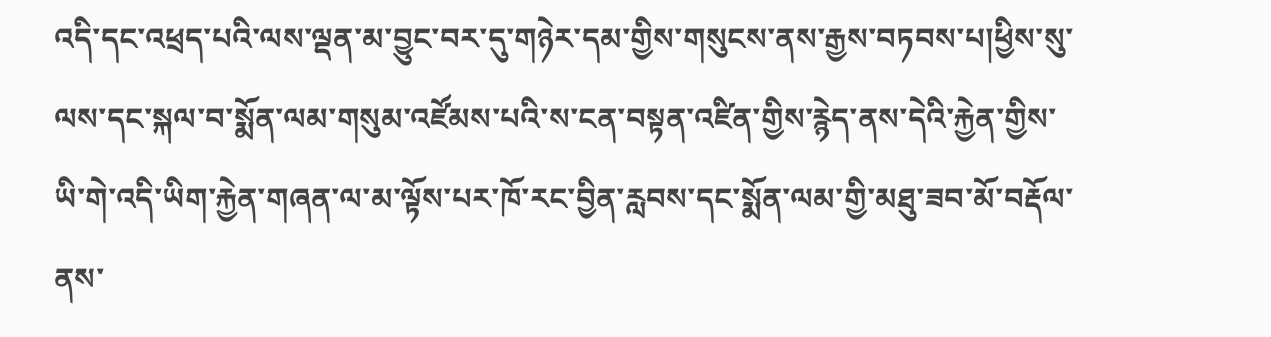འདི་དང་འཕྲད་པའི་ལས་ལྡན་མ་བྱུང་བར་དུ་གཉེར་དམ་གྱིས་གསུངས་ནས་རྒྱས་བཏབས་པ།ཕྱིས་སུ་ལས་དང་སྐལ་བ་སྨོན་ལམ་གསུམ་འཛོམས་པའི་ས་ངན་བསྟན་འཛིན་གྱིས་རྙེད་ནས་དེའི་རྐྱེན་གྱིས་ཡི་གེ་འདི་ཡིག་རྐྱེན་གཞན་ལ་མ་ལྟོས་པར་ཁོ་རང་བྱིན་རླབས་དང་སྨོན་ལམ་གྱི་མཐུ་ཟབ་མོ་བརྡོལ་ནས་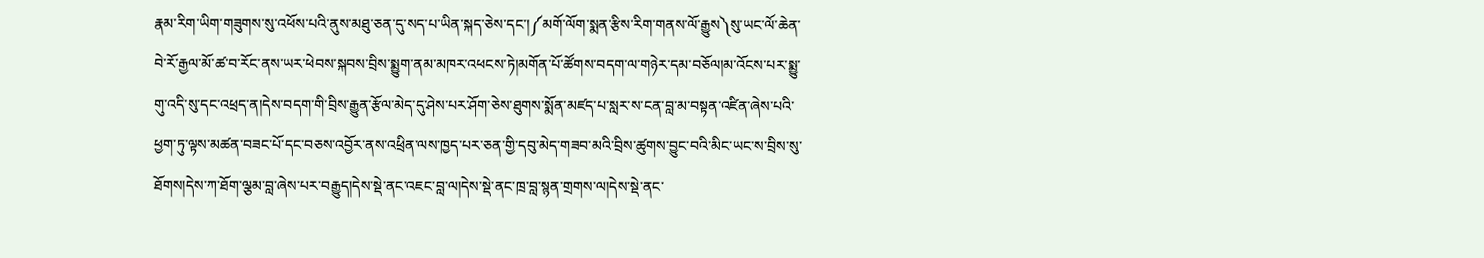རྣམ་རིག་ཡིག་གཟུགས་སུ་འཕོས་པའི་ནུས་མཐུ་ཅན་དུ་སད་པ་ཡིན་སྐད་ཅེས་དང་།༼མགོ་ལོག་སྨན་རྩིས་རིག་གནས་ལོ་རྒྱུས༽སུ་ཡང་ལོ་ཆེན་བེ་རོ་རྒྱལ་མོ་ཚ་བ་རོང་ནས་ཡར་ཕེབས་སྐབས་བྲིས་སྨྱུག་ནམ་མཁར་འཕངས་ཏེ།མགོན་པོ་ཚོགས་བདག་ལ་གཉེར་དམ་བཅོལ།མ་འོངས་པར་སྨྱུ་གུ་འདི་སུ་དང་འཕྲད་ན།དེས་བདག་གི་བྲིས་རྒྱུན་རྩོལ་མེད་དུ་ཤེས་པར་ཤོག་ཅེས་ཐུགས་སྨོན་མཛད་པ་སླར་ས་ངན་བླ་མ་བསྟན་འཛིན་ཞེས་པའི་ཕྱག་ཏུ་ལྟས་མཚན་བཟང་པོ་དང་བཅས་འབྱོར་ནས་འཕྲིན་ལས་ཁྱད་པར་ཅན་གྱི་དབུ་མེད་གཟབ་མའི་བྲིས་ཚུགས་བྱུང་བའི་མིང་ཡང་ས་བྲིས་སུ་ཐོགས།དེས་ཀ་ཐོག་ལྕམ་བླ་ཞེས་པར་བརྒྱུད།དེས་སྡེ་ནང་འཇང་བླ་ལ།དེས་སྡེ་ནང་ཁྲ་བླ་སྙན་གྲགས་ལ།དེས་སྡེ་ནང་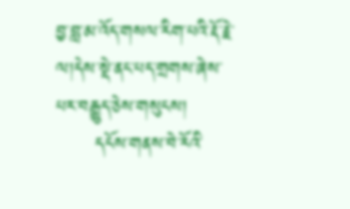བྱ་བླ་མ་འོད་གསལ་རིག་པའི་རྡོ་རྗེ་ལ།དེས་སྡེ་ནང་པད་གྲགས་ཞེས་པར་བརྒྱུད་ཅེས་གསུངས།
      དངོས་གནས་བེ་རོའི་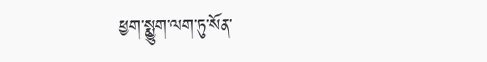ཕྱག་སྨྱུག་ལག་ཏུ་སོན་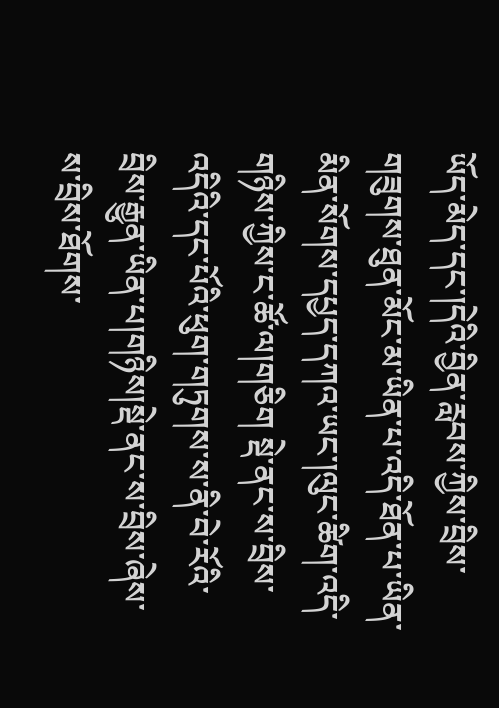ཡོད་མེད་དང་།དེའི་བྱིན་རླབས་ཀྱིས་བྲིས་གཟུགས་ཐུན་མོང་མ་ཡིན་པ་འདི་ཐོན་པ་ཡིན་མིན་སོགས་དཔྱད་དཀའ་ཡང་།ལུང་ཚིག་འདི་གཉིས་ཀྱིས་ང་ཚོ་ལ།གཅིག སྡེ་ནང་ས་བྲིས་འདིའི་དང་པོའི་ཕུག་གཏུགས་ས་ནི་བེ་རོའི་བྲིས་རྒྱུན་ཡིན་པ།གཉིས།སྡེ་ནང་ས་བྲིས་ཞེས་ས་བྲིས་ཐོགས་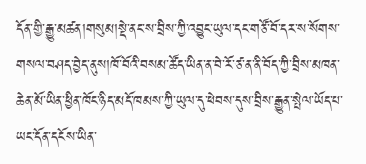དོན་གྱི་རྒྱུ་མཚན།གསུམ།སྡེ་ནང་ས་བྲིས་ཀྱི་འབྱུང་ཡུལ་དང་གཙོ་བོ་དར་ས་སོགས་གསལ་བཤད་བྱེད་ནུས།ཁོ་བོའི་བསམ་ཚོད་ཡིན་ན་བེ་རོ་ཙ་ན་ནི་བོད་ཀྱི་བྲིས་མཁན་ཆེན་མོ་ཡིན་ཕྱིན་ཁོང་ཉིད་མདོ་ཁམས་ཀྱི་ཡུལ་དུ་ཕེབས་དུས་བྲིས་རྒྱུན་སྤེལ་ཡོད་པ་ཡང་དོན་དངོས་ཡིན་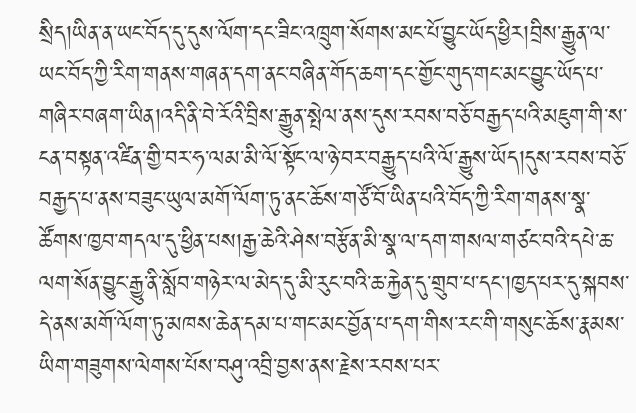སྲིད།ཡིན་ན་ཡང་བོད་དུ་དུས་ལོག་དང་ཟིང་འཁྲུག་སོགས་མང་པོ་བྱུང་ཡོད་ཕྱིར།བྲིས་རྒྱུན་ལ་ཡང་བོད་ཀྱི་རིག་གནས་གཞན་དག་ནང་བཞིན་གོད་ཆག་དང་གྱོང་གུད་གང་མང་བྱུང་ཡོད་པ་གཞིར་བཞག་ཡིན།འདི་ནི་བེ་རོའི་བྲིས་རྒྱུན་སྤེལ་ནས་དུས་རབས་བཅོ་བརྒྱད་པའི་མཇུག་གི་ས་ངན་བསྟན་འཛིན་གྱི་བར་ཧ་ལམ་མི་ལོ་སྟོང་ལ་ཉེ་བར་བརྒྱུད་པའི་ལོ་རྒྱུས་ཡོད།དུས་རབས་བཅོ་བརྒྱད་པ་ནས་བཟུང་ཡུལ་མགོ་ལོག་ཏུ་ནང་ཆོས་གཙོ་བོ་ཡིན་པའི་བོད་ཀྱི་རིག་གནས་སྣ་ཚོགས་ཁྱབ་གདལ་དུ་ཕྱིན་པས།རྒྱ་ཆེའི་ཤེས་བརྩོན་མི་སྣ་ལ་དག་གསལ་གཙང་བའི་དཔེ་ཆ་ལག་སོན་བྱུང་རྒྱུ་ནི་སློབ་གཉེར་ལ་མེད་དུ་མི་རུང་བའི་ཆ་རྐྱེན་དུ་གྲུབ་པ་དང་།ཁྱད་པར་དུ་སྐབས་དེ་ནས་མགོ་ལོག་ཏུ་མཁས་ཆེན་དམ་པ་གང་མང་བྱོན་པ་དག་གིས་རང་གི་གསུང་ཆོས་རྣམས་ཡིག་གཟུགས་ལེགས་པོས་བཤུ་འབྲི་བྱས་ནས་རྗེས་རབས་པར་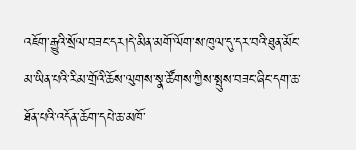འཇོག་རྒྱུའི་སྲོལ་བཟང་དར།དེ་མིན་མགོ་ལོག་ས་ཁུལ་དུ་དར་བའི་ཐུན་མོང་མ་ཡིན་པའི་རིམ་གྲོའི་ཆོས་ལུགས་སྣ་ཚོགས་ཀྱིས་སྤུས་བཟང་ཞིང་དག་ཆ་ཐོན་པའི་འདོན་ཆོག་དཔེ་ཆ་མཁོ་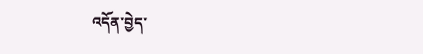འདོན་བྱེད་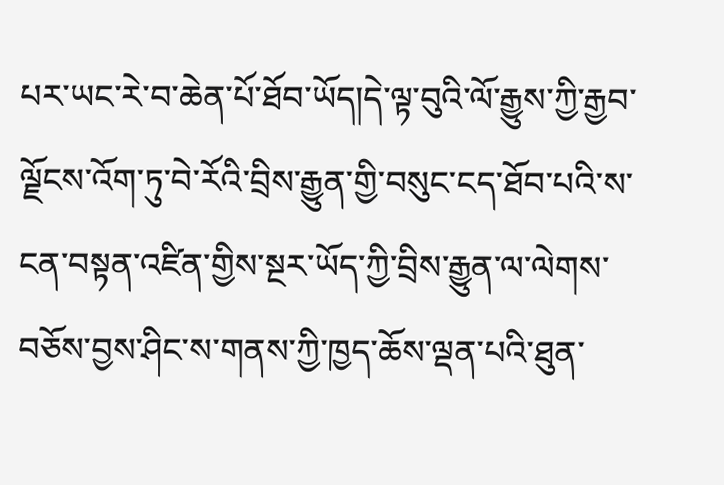པར་ཡང་རེ་བ་ཆེན་པོ་ཐོབ་ཡོད།དེ་ལྟ་བུའི་ལོ་རྒྱུས་ཀྱི་རྒྱབ་ལྗོངས་འོག་ཏུ་བེ་རོའི་བྲིས་རྒྱུན་གྱི་བསུང་ངད་ཐོབ་པའི་ས་ངན་བསྟན་འཛིན་གྱིས་སྔར་ཡོད་ཀྱི་བྲིས་རྒྱུན་ལ་ལེགས་བཅོས་བྱས་ཤིང་ས་གནས་ཀྱི་ཁྱད་ཆོས་ལྡན་པའི་ཐུན་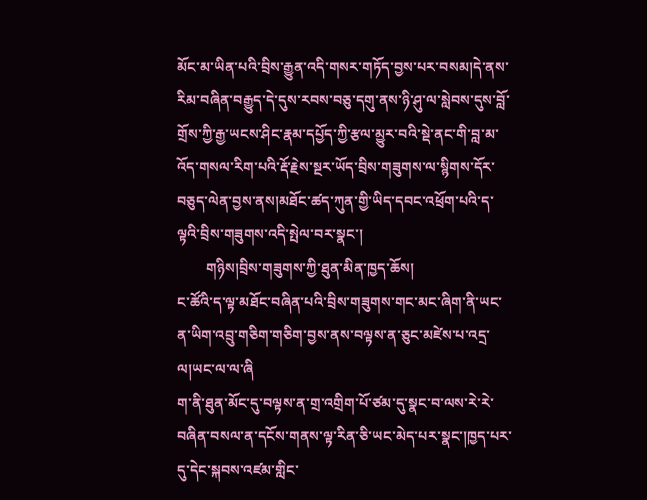མོང་མ་ཡིན་པའི་བྲིས་རྒྱུན་འདི་གསར་གཏོད་བྱས་པར་བསམ།དེ་ནས་རིམ་བཞིན་བརྒྱུད་དེ་དུས་རབས་བཅུ་དགུ་ནས་ཉི་ཤུ་ལ་སླེབས་དུས་བློ་གྲོས་ཀྱི་རྒྱ་ཡངས་ཤིང་རྣམ་དཔྱོད་ཀྱི་རྩལ་མྱུར་བའི་སྡེ་ནང་གི་བླ་མ་འོད་གསལ་རིག་པའི་རྡོ་རྗེས་སྔར་ཡོད་བྲིས་གཟུགས་ལ་སྙིགས་དོར་བཅུད་ལེན་བྱས་ནས།མཐོང་ཚད་ཀུན་གྱི་ཡིད་དབང་འཕྲོག་པའི་ད་ལྟའི་བྲིས་གཟུགས་འདི་སྤེལ་བར་སྣང་།
        གཉིས།བྲིས་གཟུགས་ཀྱི་ཐུན་མིན་ཁྱད་ཆོས།
ང་ཚོའི་ད་ལྟ་མཐོང་བཞིན་པའི་བྲིས་གཟུགས་གང་མང་ཞིག་ནི་ཡང་ན་ཡིག་འབྲུ་གཅིག་གཅིག་བྱས་ནས་བལྟས་ན་ཅུང་མཛེས་པ་འདྲ་ལ།ཡང་ལ་ལ་ཞི
ག་ནི་ཐུན་མོང་དུ་བལྟས་ན་གྲ་འགྲིག་པོ་ཙམ་དུ་སྣང་བ་ལས་རེ་རེ་བཞིན་བསལ་ན་དངོས་གནས་ལྟ་རིན་ཅི་ཡང་མེད་པར་སྣང་།ཁྱད་པར་དུ་དེང་སྐབས་འཛམ་གླིང་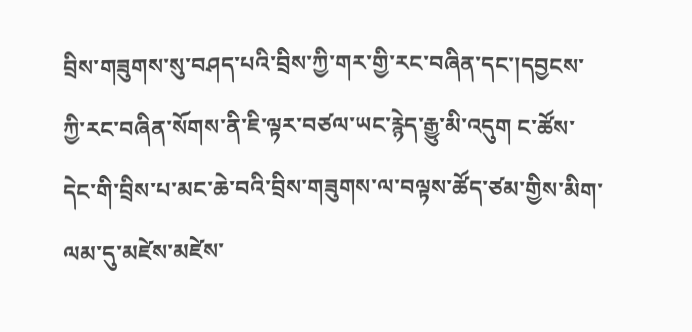བྲིས་གཟུགས་སུ་བཤད་པའི་བྲིས་ཀྱི་གར་གྱི་རང་བཞིན་དང་།དབྱངས་ཀྱི་རང་བཞིན་སོགས་ནི་ཇི་ལྟར་བཙལ་ཡང་རྙེད་རྒྱུ་མི་འདུག ང་ཚོས་དེང་གི་བྲིས་པ་མང་ཆེ་བའི་བྲིས་གཟུགས་ལ་བལྟས་ཚོད་ཙམ་གྱིས་མིག་ལམ་དུ་མཛེས་མཛེས་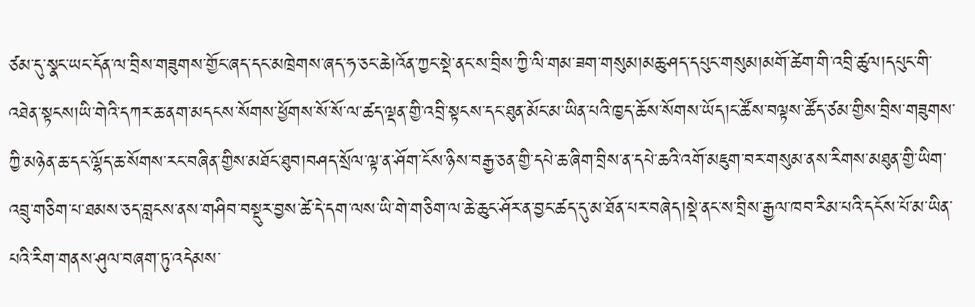ཙམ་དུ་སྣང་ཡང་དོན་ལ་བྲིས་གཟུགས་གྱོང་ཞད་དང་མཁྲེགས་ཞད་ཧ་ཅང་ཆེ།འོན་ཀྱང་སྡེ་ནང་ས་བྲིས་ཀྱི་ལི་གམ་ཟག་གསུམ།མཆུ་ཤད་དཔུང་གསུམ།མགོ་ཚེག་གི་འབྲི་ཚུལ།དཔུང་གི་འཐེན་སྟངས།ཡི་གེའི་དཀར་ཆ་ནག་མདངས་སོགས་ཕྱོགས་སོ་སོ་ལ་ཚད་ལྡན་གྱི་འབྲི་སྟངས་དང་ཐུན་མོང་མ་ཡིན་པའི་ཁྱད་ཆོས་སོགས་ཡོད།ང་ཚོས་བལྟས་ཚོད་ཙམ་གྱིས་བྲིས་གཟུགས་ཀྱི་མཉེན་ཆ་དང་ལྷོད་ཆ་སོགས་རང་བཞིན་གྱིས་མཐོང་ཐུབ།བཤད་སྲོལ་ལྟ་ན་ཤོག་ངོས་ཉིས་བརྒྱ་ཅན་གྱི་དཔེ་ཆ་ཞིག་བྲིས་ན་དཔེ་ཆའི་འགོ་མཇུག་བར་གསུམ་ནས་རིགས་མཐུན་གྱི་ཡིག་འབྲུ་གཅིག་པ་ཐམས་ཅད་བླངས་ནས་གཤིབ་བསྡུར་བྱས་ཚེ་དེ་དག་ལས་ཡི་གེ་གཅིག་ལ་ཆེ་ཆུང་ཤོར་ན་བྱང་ཚད་དུ་མ་ཐོན་པར་བཞེད།སྡེ་ནང་ས་བྲིས་རྒྱལ་ཁབ་རིམ་པའི་དངོས་པོ་མ་ཡིན་པའི་རིག་གནས་ཤུལ་བཞག་ཏུ་འདེམས་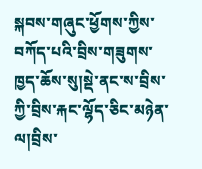སྐབས་གཞུང་ཕྱོགས་ཀྱིས་བཀོད་པའི་བྲིས་གཟུགས་ཁྱད་ཆོས་སུ།སྡེ་ནང་ས་བྲིས་ཀྱི་བྲིས་རྐང་ལྷོད་ཅིང་མཉེན་ལ།བྲིས་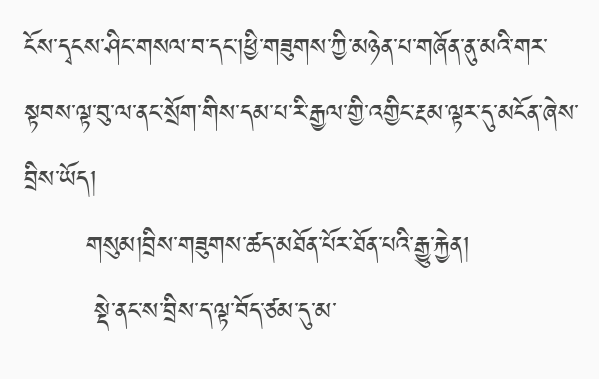ངོས་དྭངས་ཤིང་གསལ་བ་དང་།ཕྱི་གཟུགས་ཀྱི་མཉེན་པ་གཞོན་ནུ་མའི་གར་སྟབས་ལྟ་བུ་ལ་ནང་སྲོག་གིས་དམ་པ་རི་རྒྱལ་གྱི་འགྱིང་རྔམ་ལྟར་དུ་མངོན་ཞེས་བྲིས་ཡོད།
       གསུམ།བྲིས་གཟུགས་ཚད་མཐོན་པོར་ཐོན་པའི་རྒྱུ་རྐྱེན།
        སྡེ་ནང་ས་བྲིས་ད་ལྟ་བོད་ཙམ་དུ་མ་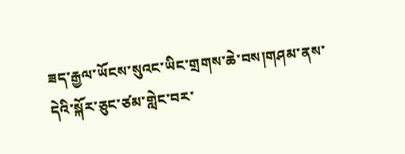ཟད་རྒྱལ་ཡོངས་སུའང་ཡིང་གྲགས་ཆེ་བས།གཤམ་ནས་དེའི་སྐོར་ཅུང་ཙམ་གླེང་བར་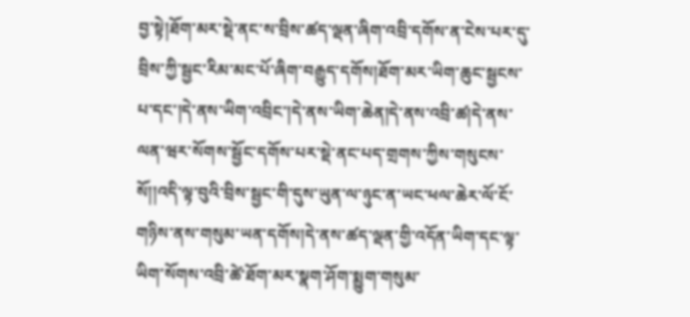བྱ་སྟེ།ཐོག་མར་སྡེ་ནང་ས་བྲིས་ཚད་ལྡན་ཞིག་འབྲི་དགོས་ན་ངེས་པར་དུ་བྲིས་ཀྱི་སྦྱང་རིམ་མང་པོ་ཞིག་བརྒྱུད་དགོས།ཐོག་མར་ཡིག་ཆུང་སྦྱངས་པ་དང་།དེ་ནས་ཡིག་འབྲིང་།དེ་ནས་ཡིག་ཆེན།དེ་ནས་འབྲི་ཚ།དེ་ནས་ལན་ཝར་སོགས་སྦྱོང་དགོས་པར་སྡེ་ནང་པད་གྲགས་ཀྱིས་གསུངས་སོ།།འདི་ལྟ་བུའི་བྲིས་སྦྱང་གི་དུས་ཡུན་ལ་ཉུང་ན་ཡང་ཕལ་ཆེར་ལོ་ངོ་གཉིས་ནས་གསུམ་ཡན་དགོས།དེ་ནས་ཚད་ལྡན་གྱི་འདོན་ཡིག་དང་ལྟ་ཡིག་སོགས་འབྲི་ཚེ་ཐོག་མར་སྣག་ཤོག་སྨྱུག་གསུམ་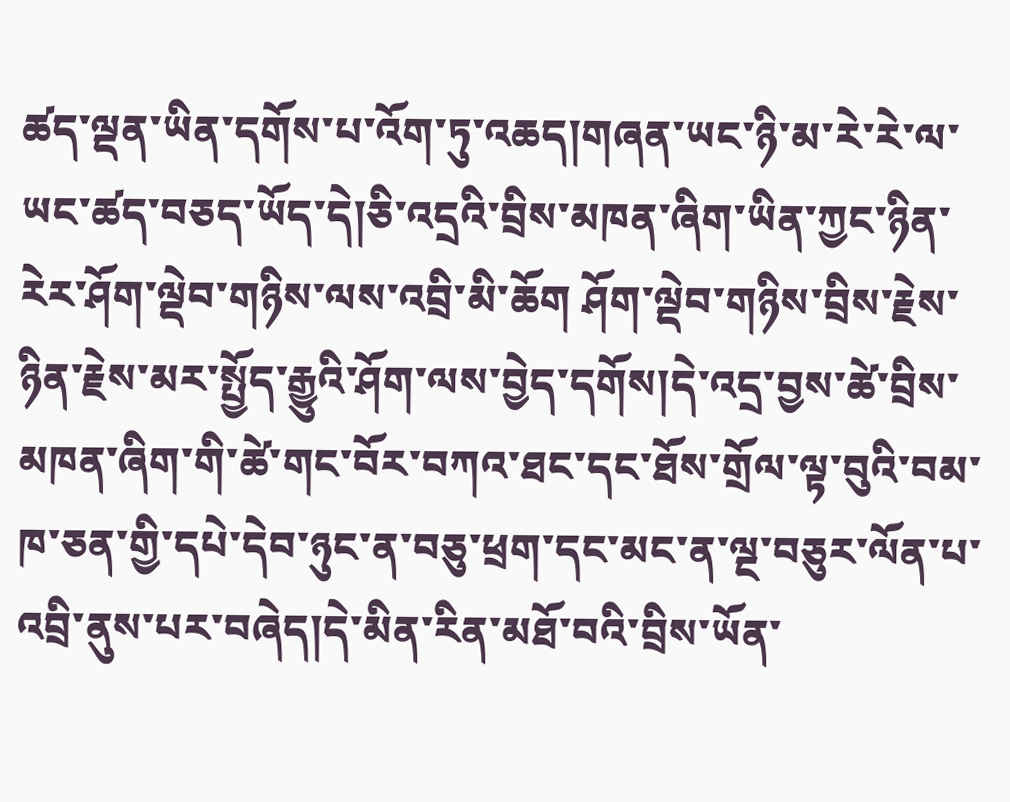ཚད་ལྡན་ཡིན་དགོས་པ་འོག་ཏུ་འཆད།གཞན་ཡང་ཉི་མ་རེ་རེ་ལ་ཡང་ཚད་བཅད་ཡོད་དེ།ཅི་འདྲའི་བྲིས་མཁན་ཞིག་ཡིན་ཀྱང་ཉིན་རེར་ཤོག་ལྡེབ་གཉིས་ལས་འབྲི་མི་ཆོག ཤོག་ལྡེབ་གཉིས་བྲིས་རྗེས་ཉིན་རྗེས་མར་སྤྱོད་རྒྱུའི་ཤོག་ལས་བྱེད་དགོས།དེ་འདྲ་བྱས་ཚེ་བྲིས་མཁན་ཞིག་གི་ཚེ་གང་བོར་བཀའ་ཐང་དང་ཐོས་གྲོལ་ལྟ་བུའི་བམ་ཁ་ཅན་གྱི་དཔེ་དེབ་ཉུང་ན་བཅུ་ཕྲག་དང་མང་ན་ལྔ་བཅུར་ལོན་པ་འབྲི་ནུས་པར་བཞེད།དེ་མིན་རིན་མཐོ་བའི་བྲིས་ཡོན་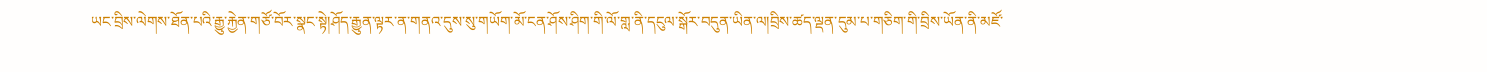ཡང་བྲིས་ལེགས་ཐོན་པའི་རྒྱུ་རྐྱེན་གཙོ་བོར་སྣང་སྟེ།ཤོད་རྒྱུན་ལྟར་ན་གནའ་དུས་སུ་གཡོག་མོ་ངན་ཤོས་ཤིག་གི་ལོ་གླ་ནི་དངུལ་སྒོར་བདུན་ཡིན་ལ།བྲིས་ཚད་ལྡན་དུམ་པ་གཅིག་གི་བྲིས་ཡོན་ནི་མཛོ་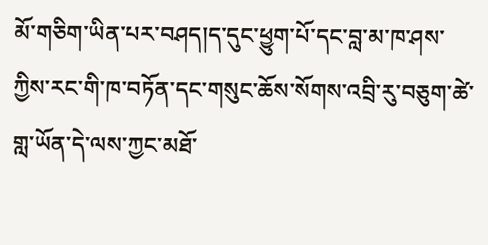མོ་གཅིག་ཡིན་པར་བཤད།ད་དུང་ཕྱུག་པོ་དང་བླ་མ་ཁ་ཤས་ཀྱིས་རང་གི་ཁ་བཏོན་དང་གསུང་ཆོས་སོགས་འབྲི་རུ་བཅུག་ཚེ་གླ་ཡོན་དེ་ལས་ཀྱང་མཐོ་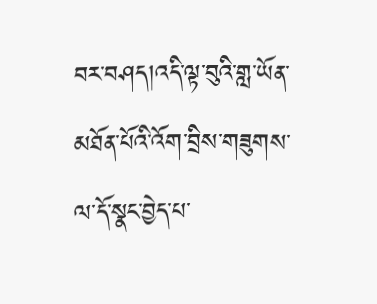བར་བཤད།འདི་ལྟ་བུའི་གླ་ཡོན་མཐོན་པོའི་འོག་བྲིས་གཟུགས་ལ་དོ་སྣང་བྱེད་པ་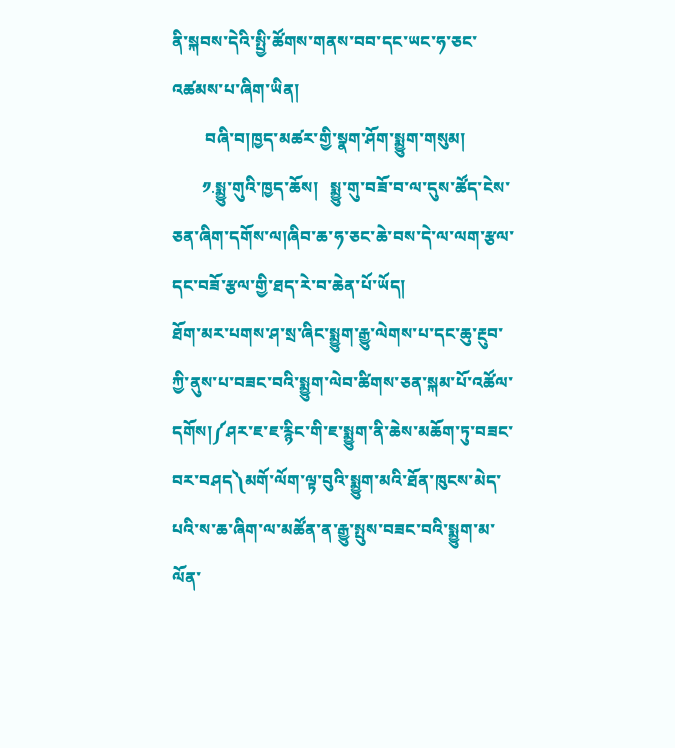ནི་སྐབས་དེའི་སྤྱི་ཚོགས་གནས་བབ་དང་ཡང་ཧ་ཅང་འཚམས་པ་ཞིག་ཡིན།
        བཞི་བ།ཁྱད་མཚར་གྱི་སྣག་ཤོག་སྨྱུག་གསུམ།
       ༡.སྨྱུ་གུའི་ཁྱད་ཆོས།   སྨྱུ་གུ་བཟོ་བ་ལ་དུས་ཚོད་ངེས་ཅན་ཞིག་དགོས་ལ།ཞིབ་ཆ་ཧ་ཅང་ཆེ་བས་དེ་ལ་ལག་རྩལ་དང་བཟོ་རྩལ་གྱི་ཐད་རེ་བ་ཆེན་པོ་ཡོད།
ཐོག་མར་པགས་ཤ་སྲ་ཞིང་སྨྱུག་རྒྱུ་ལེགས་པ་དང་ཆུ་རྔུབ་ཀྱི་ནུས་པ་བཟང་བའི་སྨྱུག་ལེབ་ཚིགས་ཅན་སྐམ་པོ་འཚོལ་དགོས།༼ཤར་ཇ་ཇ་རྙིང་གི་ཇ་སྨྱུག་ནི་ཆེས་མཆོག་ཏུ་བཟང་བར་བཤད༽མགོ་ལོག་ལྟ་བུའི་སྨྱུག་མའི་ཐོན་ཁུངས་མེད་པའི་ས་ཆ་ཞིག་ལ་མཚོན་ན་རྒྱུ་སྤུས་བཟང་བའི་སྨྱུག་མ་ལོན་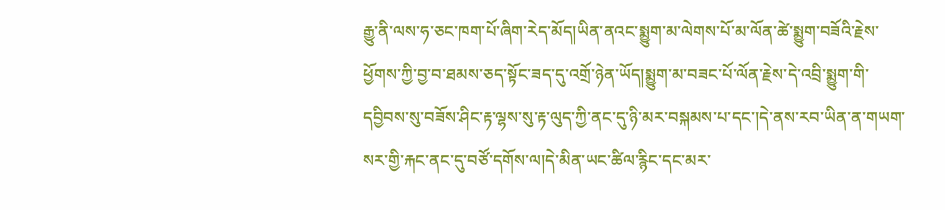རྒྱུ་ནི་ལས་ཧ་ཅང་ཁག་པོ་ཞིག་རེད་མོད།ཡིན་ནའང་སྨྱུག་མ་ལེགས་པོ་མ་ལོན་ཚེ་སྨྱུག་བཟོའི་རྗེས་ཕྱོགས་ཀྱི་བྱ་བ་ཐམས་ཅད་སྟོང་ཟད་དུ་འགྲོ་ཉེན་ཡོད།སྨྱུག་མ་བཟང་པོ་ལོན་རྗེས་དེ་འབྲི་སྨྱུག་གི་དབྱིབས་སུ་བཟོས་ཤིང་རྟ་ལྷས་སུ་རྟ་ལུད་ཀྱི་ནང་དུ་ཉི་མར་བསྐམས་པ་དང་།དེ་ནས་རབ་ཡིན་ན་གཡག་སར་གྱི་རྐང་ནང་དུ་བཙོ་དགོས་ལ།དེ་མིན་ཡང་ཚིལ་རྙིང་དང་མར་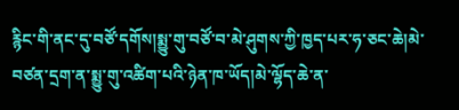རྙིང་གི་ནང་དུ་བཙོ་དགོས།སྨྱུ་གུ་བཙོ་བ་མེ་ཤུགས་ཀྱི་ཁྱད་པར་ཧ་ཅང་ཆེ།མེ་བཙན་དྲག་ན་སྨྱུ་གུ་འཚིག་པའི་ཉེན་ཁ་ཡོད།མེ་ལྷོད་ཆེ་ན་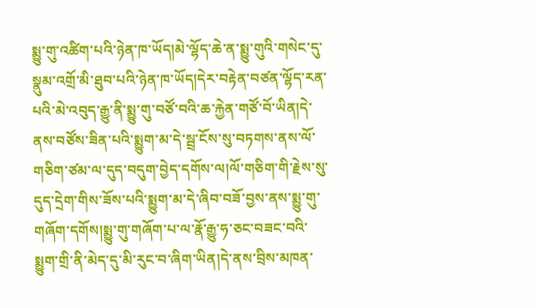སྨྱུ་གུ་འཚིག་པའི་ཉེན་ཁ་ཡོད།མེ་ལྷོད་ཆེ་ན་སྨྱུ་གུའི་གསེང་དུ་སྣུམ་འགྲོ་མི་ཐུབ་པའི་ཉེན་ཁ་ཡོད།དེར་བརྟེན་བཙན་ལྷོད་རན་པའི་མེ་འབུད་རྒྱུ་ནི་སྨྱུ་གུ་བཙོ་བའི་ཆ་རྐྱེན་གཙོ་བོ་ཡིན།དེ་ནས་བཙོས་ཟིན་པའི་སྨྱུག་མ་དེ་སྦྲ་ངོས་སུ་བཏགས་ནས་ལོ་གཅིག་ཙམ་ལ་དུད་བདུག་བྱེད་དགོས་ལ།ལོ་གཅིག་གི་རྗེས་སུ་དུད་དྲེག་གིས་ཟོས་པའི་སྨྱུག་མ་དེ་ཞིབ་བཟོ་བྱས་ནས་སྨྱུ་གུ་གཞོག་དགོས།སྨྱུ་གུ་གཞོག་པ་ལ་རྣོ་རྒྱུ་ཧ་ཅང་བཟང་བའི་སྨྱུག་གྲི་ནི་མེད་དུ་མི་རུང་བ་ཞིག་ཡིན།དེ་ནས་བྲིས་མཁན་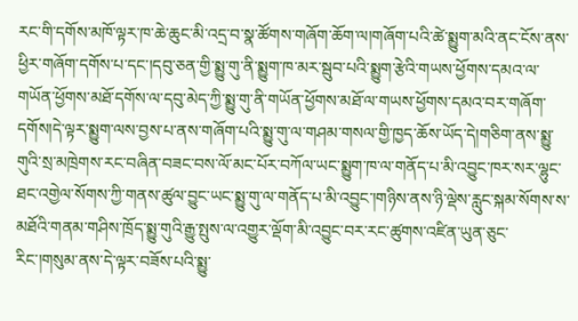རང་གི་དགོས་མཁོ་ལྟར་ཁ་ཆེ་ཆུང་མི་འདྲ་བ་སྣ་ཚོགས་གཞོག་ཆོག་ལ།གཞོག་པའི་ཚེ་སྨྱུག་མའི་ནང་ངོས་ནས་ཕྱིར་གཞོག་དགོས་པ་དང་།དབུ་ཅན་གྱི་སྨྱུ་གུ་ནི་སྨྱུག་ཁ་མར་སྦུབ་པའི་སྨྱུག་རྩེའི་གཡས་ཕྱོགས་དམའ་ལ་གཡོན་ཕྱོགས་མཐོ་དགོས་ལ་དབུ་མེད་ཀྱི་སྨྱུ་གུ་ནི་གཡོན་ཕྱོགས་མཐོ་ལ་གཡས་ཕྱོགས་དམའ་བར་གཞོག་དགོས།དེ་ལྟར་སྨྱུག་ལས་བྱས་པ་ནས་གཞོག་པའི་སྨྱུ་གུ་ལ་གཤམ་གསལ་གྱི་ཁྱད་ཆོས་ཡོད་དེ།གཅིག་ནས་སྨྱུ་གུའི་སྲ་མཁྲེགས་རང་བཞིན་བཟང་བས་ལོ་མང་པོར་བཀོལ་ཡང་སྨྱུག་ཁ་ལ་གནོད་པ་མི་འབྱུང་ཁར་སར་ལྷུང་ཐང་འགྱེལ་སོགས་ཀྱི་གནས་ཚུལ་བྱུང་ཡང་སྨྱུ་གུ་ལ་གནོད་པ་མི་འབྱུང་།གཉིས་ནས་ཉི་ལྡེས་རླུང་སྐམ་སོགས་ས་མཐོའི་གནམ་གཤིས་ཁྲོད་སྨྱུ་གུའི་རྒྱུ་སྤུས་ལ་འགྱུར་ལྡོག་མི་འབྱུང་བར་རང་ཚུགས་འཛིན་ཡུན་ཅུང་རིང་།གསུམ་ནས་དེ་ལྟར་བཟོས་པའི་སྨྱུ་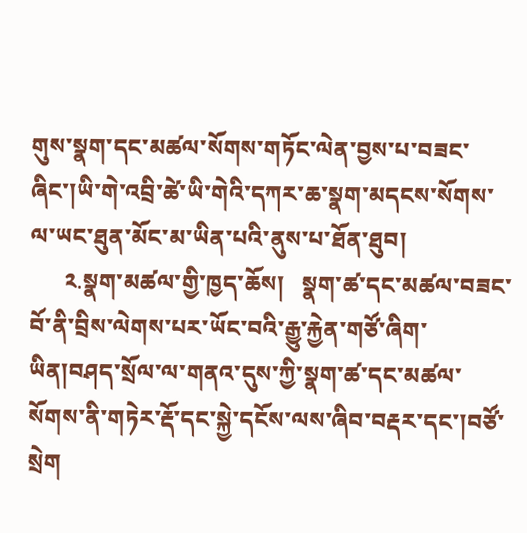གུས་སྣག་དང་མཚལ་སོགས་གཏོང་ལེན་བྱས་པ་བཟང་ཞིང་།ཡི་གེ་འབྲི་ཚེ་ཡི་གེའི་དཀར་ཆ་སྣག་མདངས་སོགས་ལ་ཡང་ཐུན་མོང་མ་ཡིན་པའི་ནུས་པ་ཐོན་ཐུབ།
      ༢.སྣག་མཚལ་གྱི་ཁྱད་ཆོས།   སྣག་ཚ་དང་མཚལ་བཟང་བོ་ནི་བྲིས་ལེགས་པར་ཡོང་བའི་རྒྱུ་རྐྱེན་གཙོ་ཞིག་ཡིན།བཤད་སྲོལ་ལ་གནའ་དུས་ཀྱི་སྣག་ཚ་དང་མཚལ་སོགས་ནི་གཏེར་རྡོ་དང་སྐྱེ་དངོས་ལས་ཞིབ་བརྡར་དང་།བཙོ་སྲེག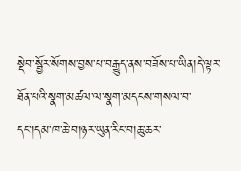སྡེབ་སྦྱོར་སོགས་བྱས་པ་བརྒྱུད་ནས་བཟོས་པ་ཡིན།དེ་ལྟར་ཐོན་པའི་སྣག་མཚལ་ལ་སྣག་མདངས་གསལ་བ་དང་།དམ་ཁ་ཆེ་བ།ཉར་ཡུན་རིང་བ།ཆུ་ཆར་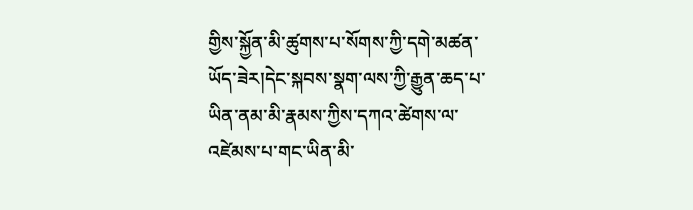གྱིས་སྐྱོན་མི་ཚུགས་པ་སོགས་ཀྱི་དགེ་མཚན་ཡོད་ཟེར།དེང་སྐབས་སྣག་ལས་ཀྱི་རྒྱུན་ཆད་པ་ཡིན་ནམ་མི་རྣམས་ཀྱིས་དཀའ་ཚེགས་ལ་འཛེམས་པ་གང་ཡིན་མི་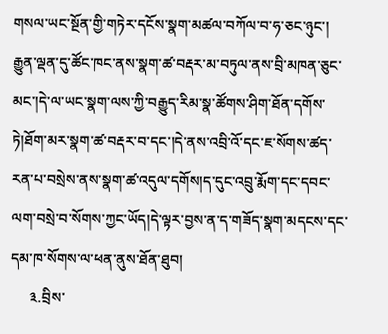གསལ་ཡང་སྔོན་གྱི་གཏེར་དངོས་སྣག་མཚལ་བཀོལ་བ་ཧ་ཅང་ཉུང་།
རྒྱུན་ལྡན་དུ་ཚོང་ཁང་ནས་སྣག་ཚ་བརྡར་མ་བཏུལ་ནས་བྲི་མཁན་ཅུང་མང་།དེ་ལ་ཡང་སྣག་ལས་ཀྱི་བརྒྱུད་རིམ་སྣ་ཚོགས་ཤིག་ཐོན་དགོས་ཏེ།ཐོག་མར་སྣག་ཚ་བརྡར་བ་དང་།དེ་ནས་འབྲི་འོ་དང་ཇ་སོགས་ཚད་རན་པ་བསྲེས་ནས་སྣག་ཚ་འདུལ་དགོས།ད་དུང་འབྲུ་རྨོག་དང་དབང་ལག་བསྲེ་བ་སོགས་ཀྱང་ཡོད།དེ་ལྟར་བྱས་ན་ད་གཟོད་སྣག་མདངས་དང་དམ་ཁ་སོགས་ལ་ཕན་ནུས་ཐོན་ཐུབ།
     ༣.བྲིས་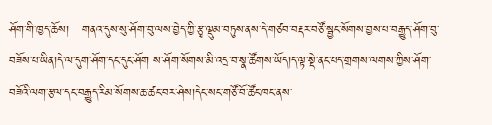ཤོག་གི་ཁྱད་ཆོས།   གནའ་དུས་སུ་ཤོག་བུ་ལས་བྱེད་ཀྱི་རྩྭ་ལྡུམ་བཏུས་ནས་དེ་གཙབ་བརྡར་བཙོ་སྦྱང་སོགས་བྱས་པ་བརྒྱུད་ཤོག་བུ་བཟོས་པ་ཡིན།དེ་ལ་དུག་ཤོག་དང་དུང་ཤོག ས་ཤོག་སོགས་མི་འདྲ་བ་སྣ་ཚོགས་ཡོད།ད་ལྟ་སྡེ་ནང་པད་གྲགས་ལགས་ཀྱིས་ཤོག་བཟོའི་ལག་རྩལ་དང་བརྒྱུད་རིམ་སོགས་ཆ་ཚང་བར་ཤེས།དེང་སང་གཙོ་བོ་ཚོང་ཁང་ནས་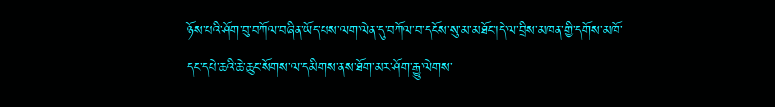ཉོས་པའི་ཤོག་བུ་བཀོལ་བཞིན་ཡོད་པས་ལག་ལེན་དུ་བཀོལ་བ་དངོས་སུ་མ་མཐོང་།དེ་ལ་བྲིས་མཁན་གྱི་དགོས་མཁོ་དང་དཔེ་ཆའི་ཆེ་ཆུང་སོགས་ལ་དམིགས་ནས་ཐོག་མར་ཤོག་རྒྱུ་ལེགས་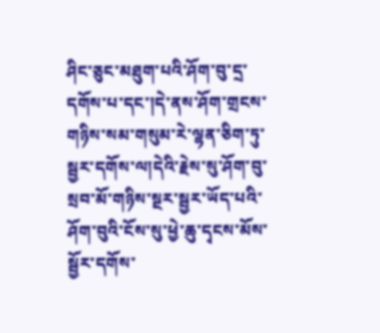ཤིང་ཅུང་མཐུག་པའི་ཤོག་བུ་དྲ་དགོས་པ་དང་།དེ་ནས་ཤོག་གྲངས་གཉིས་སམ་གསུམ་རེ་ལྷན་ཅིག་ཏུ་སྦྱར་དགོས་ལ།དེའི་རྗེས་སུ་ཤོག་བུ་སྲབ་མོ་གཉིས་སྔར་སྦྱར་ཡོད་པའི་ཤོག་བུའི་ངོས་སུ་ཕྱེ་ཆུ་དྭངས་མོས་སྦྱོར་དགོས་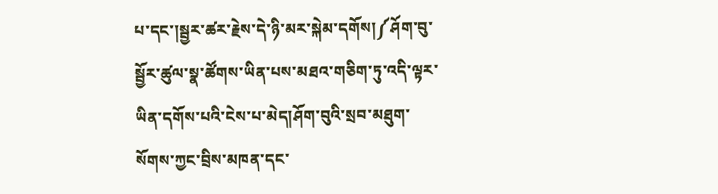པ་དང་།སྦྱར་ཚར་རྗེས་དེ་ཉི་མར་སྐེམ་དགོས།༼ཤོག་བུ་སྦྱོར་ཚུལ་སྣ་ཚོགས་ཡིན་པས་མཐའ་གཅིག་ཏུ་འདི་ལྟར་ཡིན་དགོས་པའི་ངེས་པ་མེད།ཤོག་བུའི་སྲབ་མཐུག་སོགས་ཀྱང་བྲིས་མཁན་དང་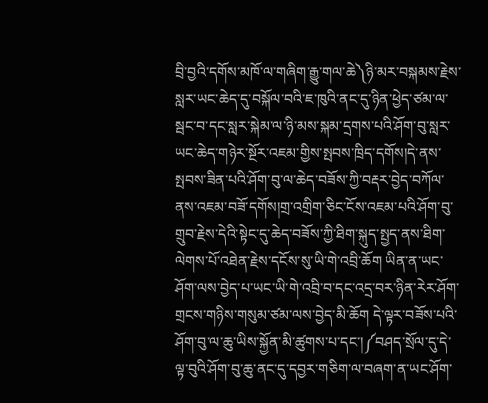བྲི་བྱའི་དགོས་མཁོ་ལ་གཞིག་རྒྱུ་གལ་ཆེ༽ཉི་མར་བསྐམས་རྗེས་སླར་ཡང་ཆེད་དུ་བསྐོལ་བའི་ཇ་ཁུའི་ནང་དུ་ཉིན་ཕྱེད་ཙམ་ལ་སྦང་བ་དང་སླར་སྐེམ་ལ་ཉི་མས་སྐམ་དྲགས་པའི་ཤོག་བུ་སླར་ཡང་ཆེད་གཉེར་སྔོར་འཇམ་གྱིས་སྤབས་ཁྲིད་དགོས།དེ་ནས་སྤབས་ཟིན་པའི་ཤོག་བུ་ལ་ཆེད་བཟོས་ཀྱི་བརྡར་བྱེད་བཀོལ་ནས་འཇམ་བཟོ་དགོས།གྲ་འགྲིག་ཅིང་ངོས་འཇམ་པའི་ཤོག་བུ་གྲུབ་རྗེས་དེའི་སྟེང་དུ་ཆེད་བཟོས་ཀྱི་ཐིག་སྐུད་སྤྱད་ནས་ཐིག་ལེགས་པོ་འཐེན་རྗེས་དངོས་སུ་ཡི་གེ་འབྲི་ཆོག ཡིན་ན་ཡང་ཤོག་ལས་བྱེད་པ་ཡང་ཡི་གེ་འབྲི་བ་དང་འདྲ་བར་ཉིན་རེར་ཤོག་གྲངས་གཉིས་གསུམ་ཙམ་ལས་བྱེད་མི་ཆོག དེ་ལྟར་བཟོས་པའི་ཤོག་བུ་ལ་ཆུ་ཡིས་སྐྱོན་མི་ཚུགས་པ་དང་།༼བཤད་སྲོལ་དུ་དེ་ལྟ་བུའི་ཤོག་བུ་ཆུ་ནང་དུ་དབྱར་གཅིག་ལ་བཞག་ན་ཡང་ཤོག་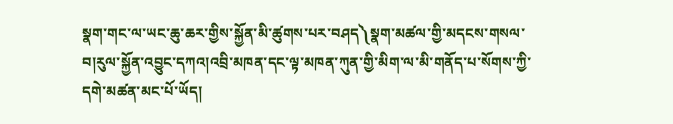སྣག་གང་ལ་ཡང་ཆུ་ཆར་གྱིས་སྐྱོན་མི་ཚུགས་པར་བཤད༽སྣག་མཚལ་གྱི་མདངས་གསལ་བ།རུལ་སྐྱོན་འབྱུང་དཀའ།འབྲི་མཁན་དང་ལྟ་མཁན་ཀུན་གྱི་མིག་ལ་མི་གནོད་པ་སོགས་ཀྱི་དགེ་མཚན་མང་པོ་ཡོད།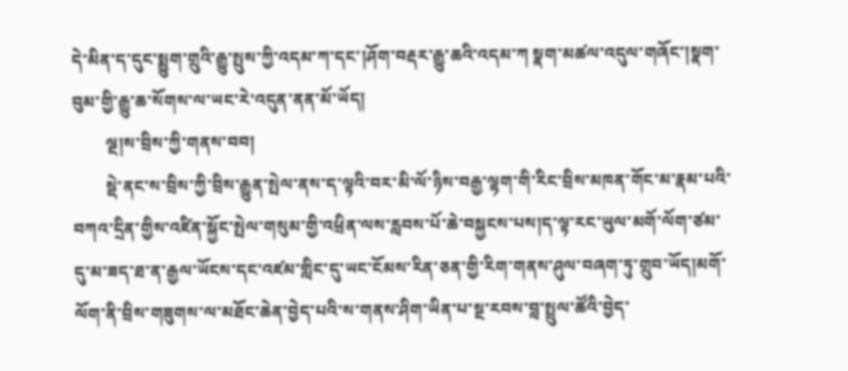དེ་མིན་ད་དུང་སྨྱུག་གྲུའི་རྒྱུ་སྤུས་ཀྱི་འདམ་ཀ་དང་།ཤོག་བརྡར་རྒྱུ་ཆའི་འདམ་ཀ སྣག་མཚལ་འདུལ་གཞོང་།སྣག་བུམ་གྱི་རྒྱུ་ཆ་སོགས་ལ་ཡང་རེ་འདུན་ནན་མོ་ཡོད།
        ལྔ།ས་བྲིས་ཀྱི་གནས་བབ།
        སྡེ་ནང་ས་བྲིས་ཀྱི་བྲིས་རྒྱུན་སྤེལ་ནས་ད་ལྟའི་བར་མི་ལོ་ཉིས་བརྒྱ་ལྷག་གི་རིང་བྲིས་མཁན་གོང་མ་རྣམ་པའི་བཀའ་དྲིན་གྱིས་འཛིན་སྐྱོང་སྤེལ་གསུམ་གྱི་འཕྲིན་ལས་རླབས་པོ་ཆེ་བསྐྱངས་པས།ད་ལྟ་རང་ཡུལ་མགོ་ལོག་ཙམ་དུ་མ་ཟད་ཐ་ན་རྒྱལ་ཡོངས་དང་འཛམ་གླིང་དུ་ཡང་ངོམས་རིན་ཅན་གྱི་རིག་གནས་ཤུལ་བཞག་ཏུ་གྲུབ་ཡོད།མགོ་ལོག་ནི་བྲིས་གཟུགས་ལ་མཐོང་ཆེན་བྱེད་པའི་ས་གནས་ཤིག་ཡིན་པ་སྔ་རབས་བླ་སྤྲུལ་ཚོའི་བྱེད་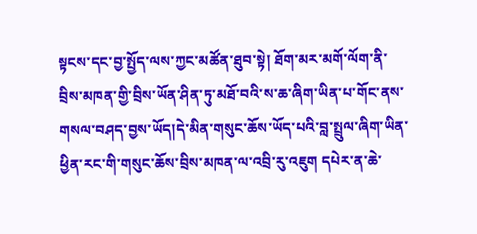སྟངས་དང་བྱ་སྤྱོད་ལས་ཀྱང་མཚོན་ཐུབ་སྟེ། ཐོག་མར་མགོ་ལོག་ནི་བྲིས་མཁན་གྱི་བྲིས་ཡོན་ཤིན་ཏུ་མཐོ་བའི་ས་ཆ་ཞིག་ཡིན་པ་གོང་ནས་གསལ་བཤད་བྱས་ཡོད།དེ་མིན་གསུང་ཆོས་ཡོད་པའི་བླ་སྤྲུལ་ཞིག་ཡིན་ཕྱིན་རང་གི་གསུང་ཆོས་བྲིས་མཁན་ལ་འབྲི་རུ་འཇུག དཔེར་ན་ཆེ་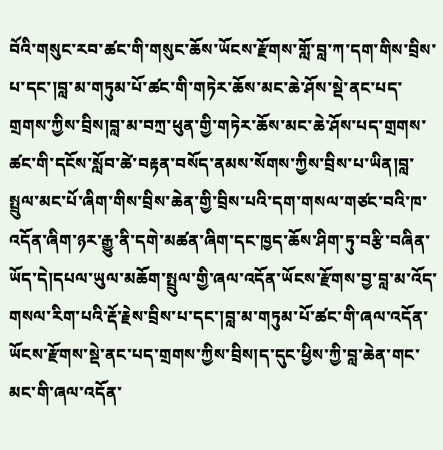བོའི་གསུང་རབ་ཚང་གི་གསུང་ཆོས་ཡོངས་རྫོགས་གློ་བླ་ཀ་དག་གིས་བྲིས་པ་དང་།བླ་མ་གཏུམ་པོ་ཚང་གི་གཏེར་ཆོས་མང་ཆེ་ཤོས་སྡེ་ནང་པད་གྲགས་ཀྱིས་བྲིས།བླ་མ་བཀྲ་ཕུན་གྱི་གཏེར་ཆོས་མང་ཆེ་ཤོས་པད་གྲགས་ཚང་གི་དངོས་སློབ་ཚེ་བརྟན་བསོད་ནམས་སོགས་ཀྱིས་བྲིས་པ་ཡིན།བླ་སྤྲུལ་མང་པོ་ཞིག་གིས་བྲིས་ཆེན་གྱི་བྲིས་པའི་དག་གསལ་གཙང་བའི་ཁ་འདོན་ཞིག་ཉར་རྒྱུ་ནི་དགེ་མཚན་ཞིག་དང་ཁྱད་ཆོས་ཤིག་ཏུ་བརྩི་བཞིན་ཡོད་དེ།དཔལ་ཡུལ་མཆོག་སྤྲུལ་གྱི་ཞལ་འདོན་ཡོངས་རྫོགས་བྱ་བླ་མ་འོད་གསལ་རིག་པའི་རྡོ་རྗེས་བྲིས་པ་དང་།བླ་མ་གཏུམ་པོ་ཚང་གི་ཞལ་འདོན་ཡོངས་རྫོགས་སྡེ་ནང་པད་གྲགས་ཀྱིས་བྲིས།ད་དུང་ཕྱིས་ཀྱི་བླ་ཆེན་གང་མང་གི་ཞལ་འདོན་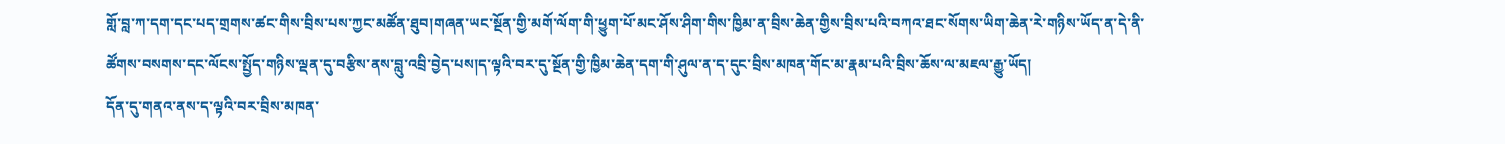གློ་བླ་ཀ་དག་དང་པད་གྲགས་ཚང་གིས་བྲིས་པས་ཀྱང་མཚོན་ཐུབ།གཞན་ཡང་སྔོན་གྱི་མགོ་ལོག་གི་ཕྱུག་པོ་མང་ཤོས་ཤིག་གིས་ཁྱིམ་ན་བྲིས་ཆེན་གྱིས་བྲིས་པའི་བཀའ་ཐང་སོགས་ཡིག་ཆེན་རེ་གཉིས་ཡོད་ན་དེ་ནི་ཚོགས་བསགས་དང་ལོངས་སྤྱོད་གཉིས་ལྡན་དུ་བརྩིས་ནས་བླུ་འབྲི་བྱེད་པས།ད་ལྟའི་བར་དུ་སྔོན་གྱི་ཁྱིམ་ཆེན་དག་གི་ཤུལ་ན་ད་དུང་བྲིས་མཁན་གོང་མ་རྣམ་པའི་བྲིས་ཆོས་ལ་མཇལ་རྒྱུ་ཡོད།
དོན་དུ་གནའ་ནས་ད་ལྟའི་བར་བྲིས་མཁན་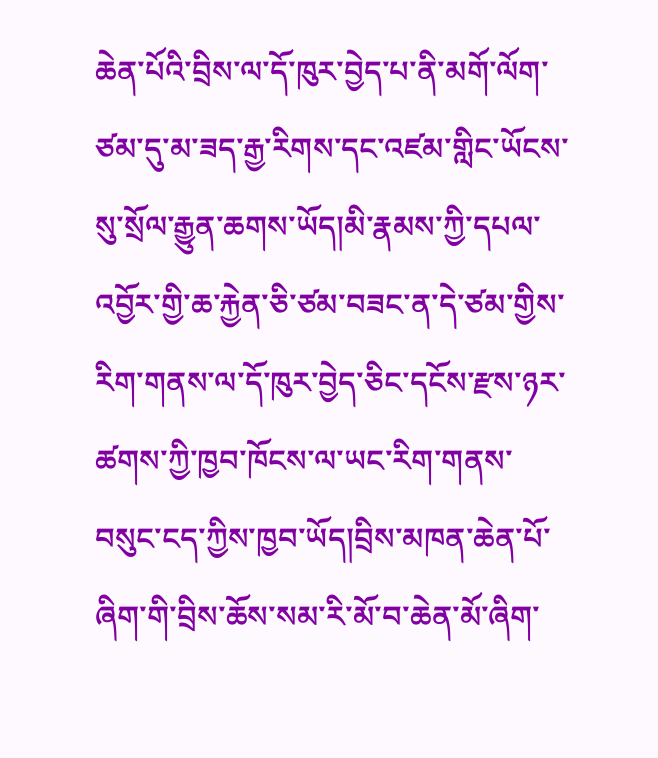ཆེན་པོའི་བྲིས་ལ་དོ་ཁུར་བྱེད་པ་ནི་མགོ་ལོག་ཙམ་དུ་མ་ཟད་རྒྱ་རིགས་དང་འཛམ་གླིང་ཡོངས་སུ་སྲོལ་རྒྱུན་ཆགས་ཡོད།མི་རྣམས་ཀྱི་དཔལ་འབྱོར་གྱི་ཆ་རྐྱེན་ཅི་ཙམ་བཟང་ན་དེ་ཙམ་གྱིས་རིག་གནས་ལ་དོ་ཁུར་བྱེད་ཅིང་དངོས་རྫས་ཉར་ཚགས་ཀྱི་ཁྱབ་ཁོངས་ལ་ཡང་རིག་གནས་བསུང་ངད་ཀྱིས་ཁྱབ་ཡོད།བྲིས་མཁན་ཆེན་པོ་ཞིག་གི་བྲིས་ཆོས་སམ་རི་མོ་བ་ཆེན་མོ་ཞིག་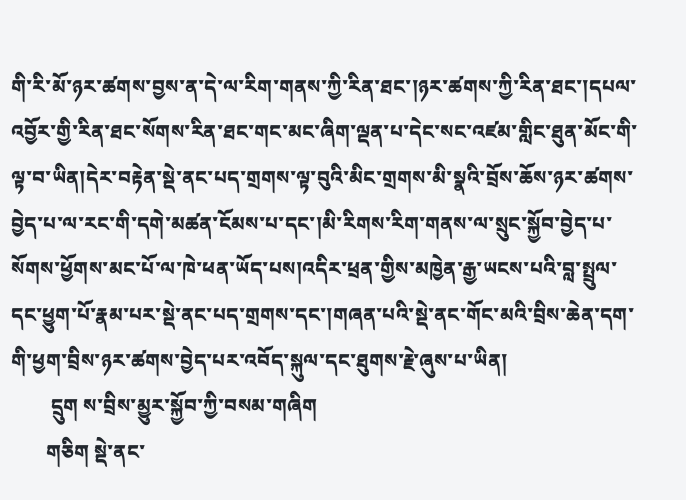གི་རི་མོ་ཉར་ཚགས་བྱས་ན་དེ་ལ་རིག་གནས་ཀྱི་རིན་ཐང་།ཉར་ཚགས་ཀྱི་རིན་ཐང་།དཔལ་འབྱོར་གྱི་རིན་ཐང་སོགས་རིན་ཐང་གང་མང་ཞིག་ལྡན་པ་དེང་སང་འཛམ་གླིང་ཐུན་མོང་གི་ལྟ་བ་ཡིན།དེར་བརྟེན་སྡེ་ནང་པད་གྲགས་ལྟ་བུའི་མིང་གྲགས་མི་སྣའི་བྲོས་ཆོས་ཉར་ཚགས་བྱེད་པ་ལ་རང་གི་དགེ་མཚན་ངོམས་པ་དང་།མི་རིགས་རིག་གནས་ལ་སྲུང་སྐྱོབ་བྱེད་པ་སོགས་ཕྱོགས་མང་པོ་ལ་ཁེ་ཕན་ཡོད་པས།འདིར་ཕྲན་གྱིས་མཁྱེན་རྒྱ་ཡངས་པའི་བླ་སྤྲུལ་དང་ཕྱུག་པོ་རྣམ་པར་སྡེ་ནང་པད་གྲགས་དང་།གཞན་པའི་སྡེ་ནང་གོང་མའི་བྲིས་ཆེན་དག་གི་ཕྱག་བྲིས་ཉར་ཚགས་བྱེད་པར་འབོད་སྐུལ་དང་ཐུགས་རྗེ་ཞུས་པ་ཡིན།
        དྲུག ས་བྲིས་མྱུར་སྐྱོབ་ཀྱི་བསམ་གཞིག
       གཅིག སྡེ་ནང་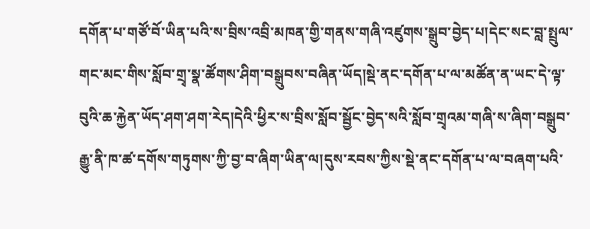དགོན་པ་གཙོ་བོ་ཡིན་པའི་ས་བྲིས་འབྲི་མཁན་གྱི་གནས་གཞི་འཛུགས་སྒྲུབ་བྱེད་པ།དེང་སང་བླ་སྤྲུལ་གང་མང་གིས་སློབ་གྲྭ་སྣ་ཚོགས་ཤིག་བསྒྲུབས་བཞིན་ཡོད།སྡེ་ནང་དགོན་པ་ལ་མཚོན་ན་ཡང་དེ་ལྟ་བུའི་ཆ་རྐྱེན་ཡོད་ཤག་ཤག་རེད།དེའི་ཕྱིར་ས་བྲིས་སློབ་སྦྱོང་བྱེད་སའི་སློབ་གྲྭའམ་གཞི་ས་ཞིག་བསྒྲུབ་རྒྱུ་ནི་ཁ་ཚ་དགོས་གཏུགས་ཀྱི་བྱ་བ་ཞིག་ཡིན་ལ།དུས་རབས་ཀྱིས་སྡེ་ནང་དགོན་པ་ལ་བཞག་པའི་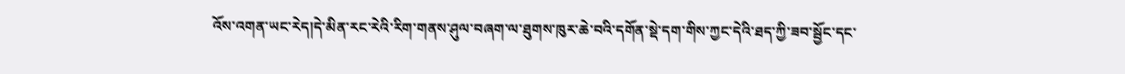འོས་འགན་ཡང་རེད།དེ་མིན་རང་རེའི་རིག་གནས་ཤུལ་བཞག་ལ་ཐུགས་ཁུར་ཆེ་བའི་དགོན་སྡེ་དག་གིས་ཀྱང་དེའི་ཐད་ཀྱི་ཟབ་སྦྱོང་དང་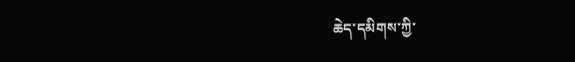ཆེད་དམིགས་ཀྱི་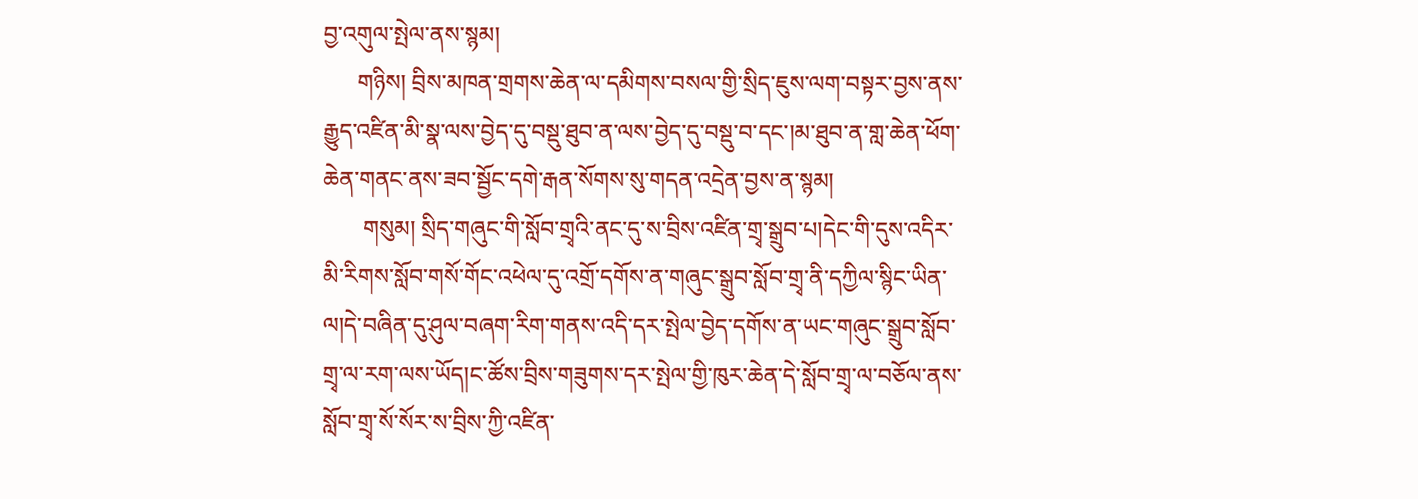བྱ་འགུལ་སྤེལ་ནས་སྙམ།
      གཉིས། བྲིས་མཁན་གྲགས་ཆེན་ལ་དམིགས་བསལ་གྱི་སྲིད་ཇུས་ལག་བསྟར་བྱས་ནས་རྒྱུད་འཛིན་མི་སྣ་ལས་བྱེད་དུ་བསྡུ་ཐུབ་ན་ལས་བྱེད་དུ་བསྡུ་བ་དང་།མ་ཐུབ་ན་གླ་ཆེན་ཕོག་ཆེན་གནང་ནས་ཟབ་སྦྱོང་དགེ་རྒན་སོགས་སུ་གདན་འདྲེན་བྱས་ན་སྙམ།
       གསུམ། སྲིད་གཞུང་གི་སློབ་གྲྭའི་ནང་དུ་ས་བྲིས་འཛིན་གྲྭ་སྒྲུབ་པ།དེང་གི་དུས་འདིར་མི་རིགས་སློབ་གསོ་གོང་འཕེལ་དུ་འགྲོ་དགོས་ན་གཞུང་སྒྲུབ་སློབ་གྲྭ་ནི་དཀྱིལ་སྙིང་ཡིན་ལ།དེ་བཞིན་དུ་ཤུལ་བཞག་རིག་གནས་འདི་དར་སྤེལ་བྱེད་དགོས་ན་ཡང་གཞུང་སྒྲུབ་སློབ་གྲྭ་ལ་རག་ལས་ཡོད།ང་ཚོས་བྲིས་གཟུགས་དར་སྤེལ་གྱི་ཁུར་ཆེན་དེ་སློབ་གྲྭ་ལ་བཅོལ་ནས་སློབ་གྲྭ་སོ་སོར་ས་བྲིས་ཀྱི་འཛིན་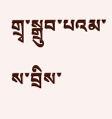གྲྭ་སྒྲུབ་པའམ་ས་བྲིས་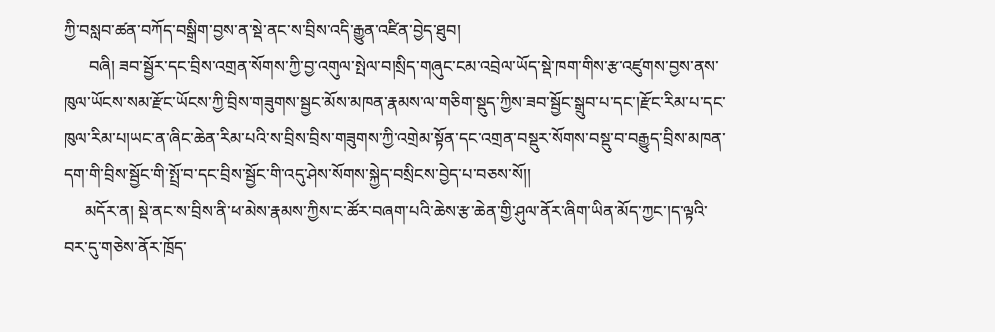ཀྱི་བསླབ་ཚན་བཀོད་བསྒྲིག་བྱས་ན་སྡེ་ནང་ས་བྲིས་འདི་རྒྱུན་འཛིན་བྱེད་ཐུབ།
      བཞི། ཟབ་སྦྱོར་དང་བྲིས་འགྲན་སོགས་ཀྱི་བྱ་འགུལ་སྤེལ་བ།སྲིད་གཞུང་ངམ་འབྲེལ་ཡོད་སྡེ་ཁག་གིས་རྩ་འཛུགས་བྱས་ནས་ཁུལ་ཡོངས་སམ་རྫོང་ཡོངས་ཀྱི་བྲིས་གཟུགས་སྦྱང་མོས་མཁན་རྣམས་ལ་གཅིག་སྡུད་ཀྱིས་ཟབ་སྦྱོང་སྒྲུབ་པ་དང་།རྫོང་རིམ་པ་དང་ཁུལ་རིམ་པ།ཡང་ན་ཞིང་ཆེན་རིམ་པའི་ས་བྲིས་བྲིས་གཟུགས་ཀྱི་འགྲེམ་སྟོན་དང་འགྲན་བསྡུར་སོགས་བསྡུ་བ་བརྒྱུད་བྲིས་མཁན་དག་གི་བྲིས་སྦྱོང་གི་སྤྲོ་བ་དང་བྲིས་སྦྱོང་གི་འདུ་ཤེས་སོགས་སྐྱེད་བསྲིངས་བྱེད་པ་བཅས་སོ།།
     མདོར་ན། སྡེ་ནང་ས་བྲིས་ནི་ཕ་མེས་རྣམས་ཀྱིས་ང་ཚོར་བཞག་པའི་ཆེས་རྩ་ཆེན་གྱི་ཤུལ་ནོར་ཞིག་ཡིན་མོད་ཀྱང་།ད་ལྟའི་བར་དུ་གཅེས་ནོར་ཁྲོད་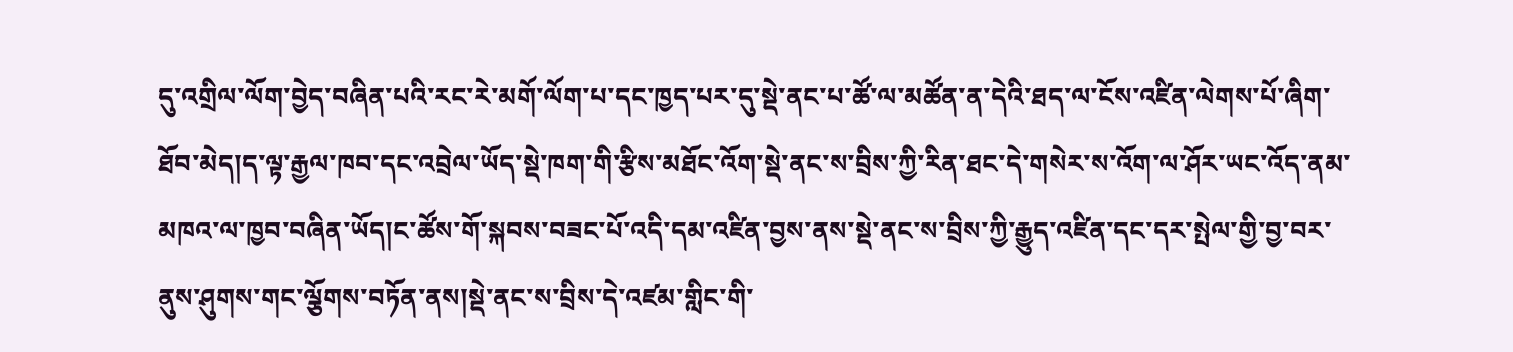དུ་འགྲིལ་ལོག་བྱེད་བཞིན་པའི་རང་རེ་མགོ་ལོག་པ་དང་ཁྱད་པར་དུ་སྡེ་ནང་པ་ཚོ་ལ་མཚོན་ན་དེའི་ཐད་ལ་ངོས་འཛིན་ལེགས་པོ་ཞིག་ཐོབ་མེད།ད་ལྟ་རྒྱལ་ཁབ་དང་འབྲེལ་ཡོད་སྡེ་ཁག་གི་རྩིས་མཐོང་འོག་སྡེ་ནང་ས་བྲིས་ཀྱི་རིན་ཐང་དེ་གསེར་ས་འོག་ལ་ཤོར་ཡང་འོད་ནམ་མཁའ་ལ་ཁྱབ་བཞིན་ཡོད།ང་ཚོས་གོ་སྐབས་བཟང་པོ་འདི་དམ་འཛིན་བྱས་ནས་སྡེ་ནང་ས་བྲིས་ཀྱི་རྒྱུད་འཛིན་དང་དར་སྤེལ་གྱི་བྱ་བར་ནུས་ཤུགས་གང་ལྕོགས་བཏོན་ནས།སྡེ་ནང་ས་བྲིས་དེ་འཛམ་གླིང་གི་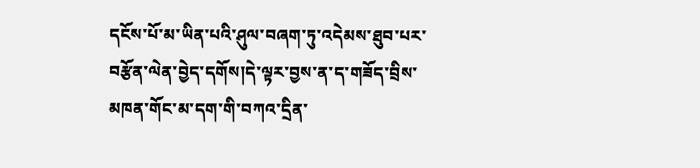དངོས་པོ་མ་ཡིན་པའི་ཤུལ་བཞག་ཏུ་འདེམས་ཐུབ་པར་བརྩོན་ལེན་བྱེད་དགོས།དེ་ལྟར་བྱས་ན་ད་གཟོད་བྲིས་མཁན་གོང་མ་དག་གི་བཀའ་དྲིན་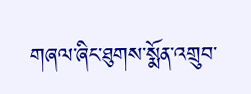གཞལ་ཞིང་ཐུགས་སྨོན་འགྲུབ་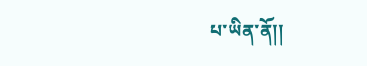པ་ཡིན་ནོ།།